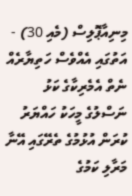މިނިއާޕޮލިސް (މެއި 30) - އަތުގައި އެއްވެސް ހަތިޔާރެއް ނެތް އެމެރިކާގެ ކަޅު ނަސްލުގެ މީހަކު ހައްޔަރު ކުރަން އުޅުމުގެ ތެރޭގައި އޭނާ މަރާލި ކަމުގެ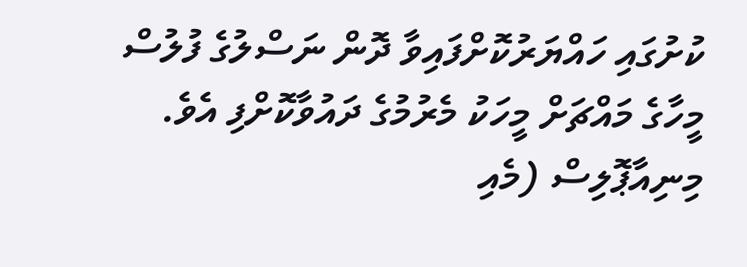ކުށުގައި ހައްޔަރުކޮށްފައިވާ ދޮން ނަސްލުގެ ފުލުސް މީހާގެ މައްޗަށް މީހަކު މެރުމުގެ ދައުވާކޮށްފި އެވެ.
މިނިއާޕޮލިސް (މެއި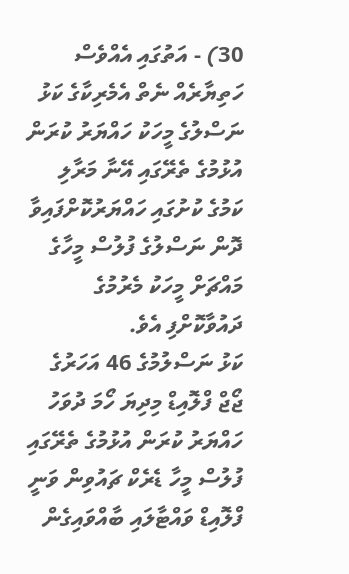30) - އަތުގައި އެއްވެސް ހަތިޔާރެއް ނެތް އެމެރިކާގެ ކަޅު ނަސްލުގެ މީހަކު ހައްޔަރު ކުރަން އުޅުމުގެ ތެރޭގައި އޭނާ މަރާލި ކަމުގެ ކުށުގައި ހައްޔަރުކޮށްފައިވާ ދޮން ނަސްލުގެ ފުލުސް މީހާގެ މައްޗަށް މީހަކު މެރުމުގެ ދައުވާކޮށްފި އެވެ.
ކަޅު ނަސްލުމުގެ 46 އަހަރުގެ ޖޯޖް ފްލޮއިޑް މިދިޔަ ހޯމަ ދުވަހު ހައްޔަރު ކުރަން އުޅުމުގެ ތެރޭގައި ފުލުސް މީހާ ޑެރެކް ޗައުވިން ވަނީ ފްލޮއިޑް ވައްޓާލައި ބާއްވައިގެން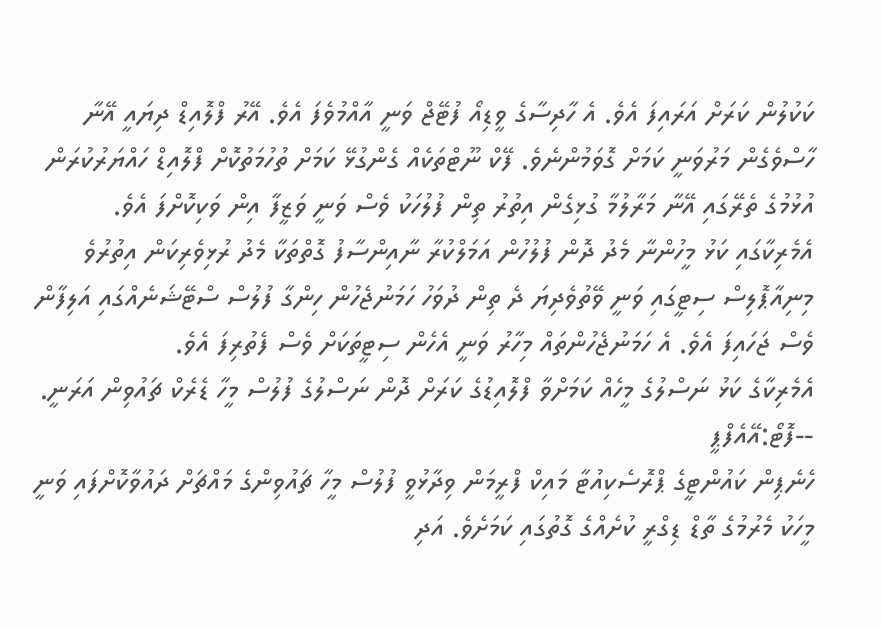ކަކުލުން ކަރަށް އަރައިފަ އެވެ. އެ ހާދިސާގެ ވީޑިއޯ ފުޓޭޖް ވަނީ އާއްމުވެފަ އެވެ. އޭރު ފްލޮއިޑް ދިޔައީ އޭނާ ހާސްވެގެން މަރުވަނީ ކަމަށް ގޮވަމުންނެވެ. ފޭކް ނޫޓްތަކެއް ގެންގުޅޭ ކަމަށް ތުހުމަތުކޮށް ފްލޮއިޑް ހައްޔަރުކުރަން އުޅުމުގެ ތެރޭގައި އޭނާ މަރާލުމާ ގުޅިގެން އިތުރު ތިން ފުލުހަކު ވެސް ވަނީ ވަޒީފާ އިން ވަކިކޮށްފަ އެވެ.
އެމެރިކާގައި ކަޅު މީހުންނާ މެދު ދޮން ފުލުހުން އަމަލްކުރާ ނާއިންސާފު ގޮތްތަކާ މެދު ރުޅިވެރިކަން އިތުރުވެ މިނިއާޕޮލިސް ސިޓީގައި ވަނީ ވޭތުވެދިޔަ ދެ ތިން ދުވަހު ހަމަނުޖެހުން ހިންގާ ފުލުސް ސްޓޭޝަނެއްގައި އަލިފާން ވެސް ޖަހައިފަ އެވެ. އެ ހަމަނުޖެހުންތައް މިހާރު ވަނީ އެހެން ސިޓީތަކަށް ވެސް ފެތުރިފަ އެވެ.
އެމެރިކާގެ ކަޅު ނަސްލުގެ މީހެއް ކަމަށްވާ ފްލޮއިޑުގެ ކަރަށް ދޮން ނަސްލުގެ ފުލުސް މީހާ ޑެރެކް ޗައުވިން އަރަނީ. --ފޮޓޯ:އޭއެފްޕީ
ހެނެޕިން ކައުންޓީގެ ޕްރޮސެކިއުޓާ މައިކް ފްރީމަން ވިދާޅުވީ ފުލުސް މީހާ ޗައުވިންގެ މައްޗަށް ދައުވާކޮށްފައި ވަނީ މީހަކު މެރުމުގެ ތާޑް ޑިގްރީ ކުށެއްގެ ގޮތުގައި ކަމަށެވެ. އަދި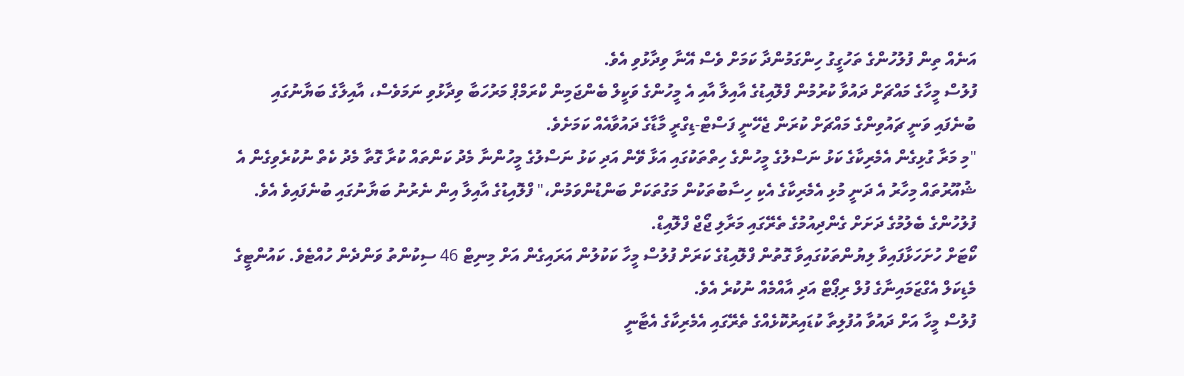އަނެއް ތިން ފުލުހުންގެ ތަހުގީގު ހިންގަމުންދާ ކަމަށް ވެސް އޭނާ ވިދާޅުވި އެވެ.
ފުލުސް މީހާގެ މައްޗަށް ދައުވާ ކުރުމުން ފްލޮއިޑުގެ އާއިލާ އާއި އެ މީހުންގެ ވަކީލް ބެންޖަމިން ކްރަމްޕް މަރުހަބާ ވިދާޅުވި ނަމަވެސް، އާއިލާގެ ބަޔާނުގައި ބުނެފައި ވަނީ ޗައުވިންގެ މައްޗަށް ކުރަން ޖެހޭނީ ފަސްޓް-ޑިގްރީ މާޑާގެ ދައުވާއެއް ކަމަށެވެ.
"މި މަރާ ގުޅިގެން އެމެރިކާގެ ކަޅު ނަސްލުގެ މީހުންގެ ހިތްތަކުގައި އަޅާ ވޭން އަދި ކަޅު ނަސްލުގެ މީހުންނާ މެދު ކަންތައް ކުރާ ގޮތާ މެދު ކެތް ނުކުރެވިގެން އެ ޝުއޫރުތައް މިހާރު އެ ދަނީ މުޅި އެމެރިކާގެ އެކި ހިސާބުތަކުން މަގުތަކަށް ބަންޑުންވަމުން،" ފްލޮއިޑުގެ އާއިލާ އިން ނެރުނު ބަޔާނުގައި ބުނެފައިވެ އެވެ.
ފުލުހުންގެ ބެލުމުގެ ދަށަށް ގެންދިއުމުގެ ތެރޭގައި މަރާލި ޖޯޖް ފްލޮއިޑް.
ކޯޓަށް ހުށަހަޅާފައިވާ ލިޔުންތަކުގައިވާ ގޮތުން ފްލޮއިޑުގެ ކަރަށް ފުލުސް މީހާ ކަކުލުން އަރައިގެން އަށް މިނިޓް 46 ސިކުންތު ވަންދެން ހުއްޓެވެ. ކައުންޓީގެ މެޑިކަލް އެގްޒަމައިނާގެ ފުލް ރިޕޯޓް އަދި އާއްމެއް ނުކުރެ އެވެ.
ފުލުސް މީހާ އަށް ދައުވާ އުފުލިތާ ކުޑައިރުކޮޅެއްގެ ތެރޭގައި އެމެރިކާގެ އެޓާނީ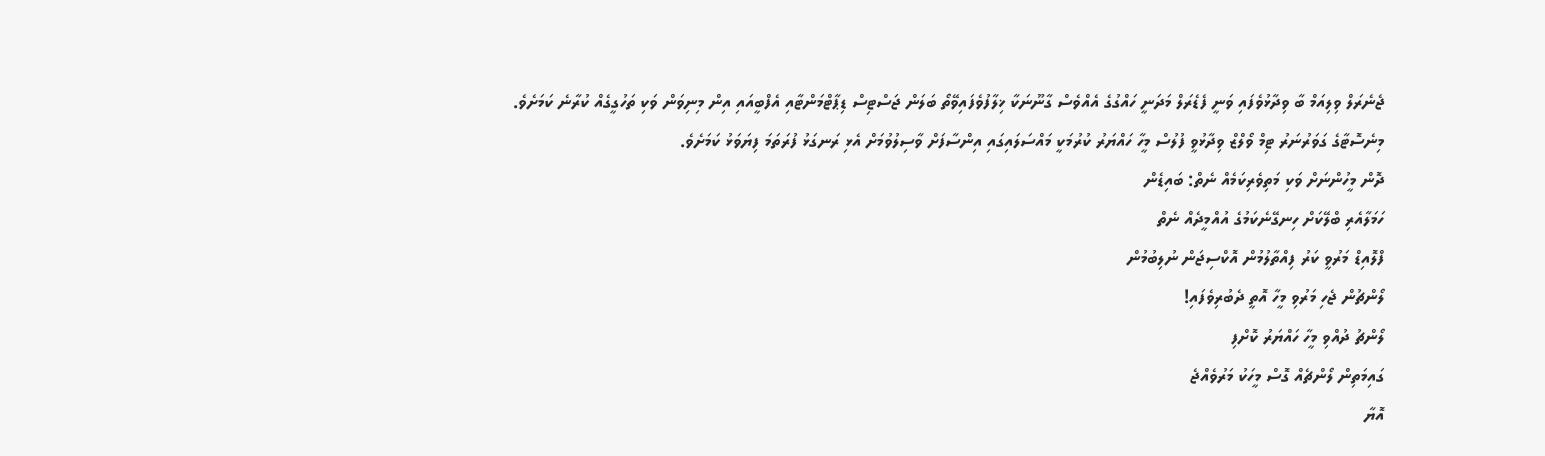ޖެނެރަލް ވިލިއަމް ބާ ވިދާޅުވެފައި ވަނީ ފެޑެރަލް މަދަނީ ހައްގުގެ އެއްވެސް ގާނޫނަކާ ޚިލާފުވެފައިވޭތޯ ބަލަން ޖަސްޓިސް ޑިޕާޓްމަންޓާއި އެފްބީއައި އިން މިނިވަން ވަކި ތަހުގީގެއް ކުރާނެ ކަމަށެވެ.
މިނެސޮޓާގެ ގަވަރުނަރު ޓިމް ވޯލްޒް ވިދާޅުވީ ފުލުސް މީހާ ހައްޔަރު ކުރުމަކީ މައްސަލައިގައި އިންސާފަށް ވާސިލުވުމަށް އެޅި ރަނގަޅު ފުރަތަމަ ފިޔަވަޅު ކަމަށެވެ.
ދޮން މީހުންނަށް ވަކި މަތިވެރިކަމެއް ނެތް: ބައިޑެން
ހަމަލާއެރި ބްލޭކަށް ހިނގޭނެކަމުގެ އުއްމީދެއް ނެތް
ފްލޮއިޑް މަރުވީ ކަރު ފިއްތާލުމުން އޮކްސިޖަން ނުލިބުމުން
ލޯންޗުން ޖެހި މަރުވި މީހާ އޮތީ ދެބުރިވެފައި!
ލޯންޗު ދުއްވި މީހާ ހައްޔަރު ކޮށްފި
ގައިމަތިން ލޯންޗެއް ގޮސް މީހަކު މަރުވެއްޖެ
އޮޔާ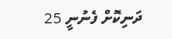ދަނިކޮށް ފެނުނީ 25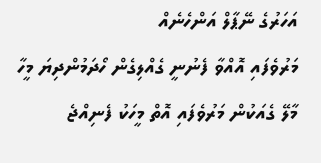އަހަރުގެ ނޭޕާލް އަންހެނެއް
މަރުވެފައި އޮއްވާ ފެނުނީ ގެއްލިގެން ހޯދަމުންދިޔަ މީހާ
މާލޭ ގެއަކުން މަރުވެފައި އޮތް މީހަކު ފެނިއްޖެ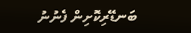ބަނޑޭރިކޮށިން ފެނުނު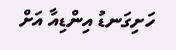ހަށިގަނޑު އިންޑިއާ އަށް